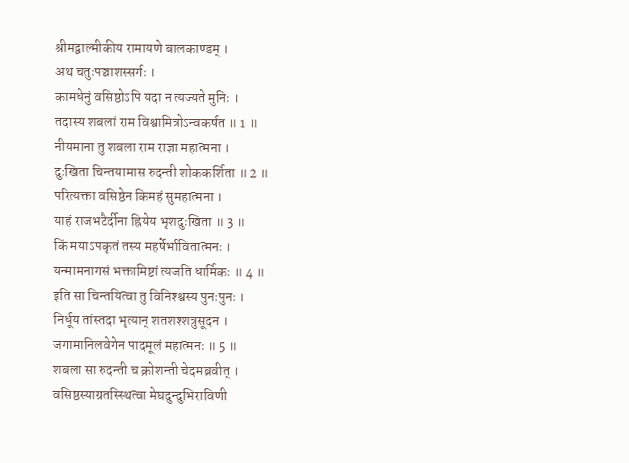श्रीमद्वाल्मीकीय रामायणे बालकाण्डम् ।
अथ चतुःपञ्चाशस्सर्गः ।
कामधेनुं वसिष्ठोऽपि यदा न त्यज्यते मुनिः ।
तदास्य शबलां राम विश्वामित्रोऽन्वकर्षत ॥ 1 ॥
नीयमाना तु शबला राम राज्ञा महात्मना ।
दुःखिता चिन्तयामास रुदन्ती शोककर्शिता ॥ 2 ॥
परित्यक्ता वसिष्ठेन किमहं सुमहात्मना ।
याहं राजभटैर्दीना ह्रियेय भृशदुःखिता ॥ 3 ॥
किं मयाऽपकृतं तस्य महर्षेर्भावितात्मनः ।
यन्मामनागसं भक्तामिष्टां त्यजति धार्मिकः ॥ 4 ॥
इति सा चिन्तयित्वा तु विनिश्श्वस्य पुनःपुनः ।
निर्धूय तांस्तदा भृत्यान् शतशश्शत्रुसूदन ।
जगामानिलवेगेन पादमूलं महात्मनः ॥ 5 ॥
शबला सा रुदन्ती च क्रोशन्ती चेदमब्रवीत् ।
वसिष्ठस्याग्रतस्स्थित्वा मेघदुन्दुभिराविणी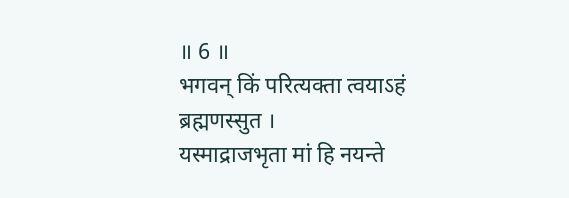॥ 6 ॥
भगवन् किं परित्यक्ता त्वयाऽहं ब्रह्मणस्सुत ।
यस्माद्राजभृता मां हि नयन्ते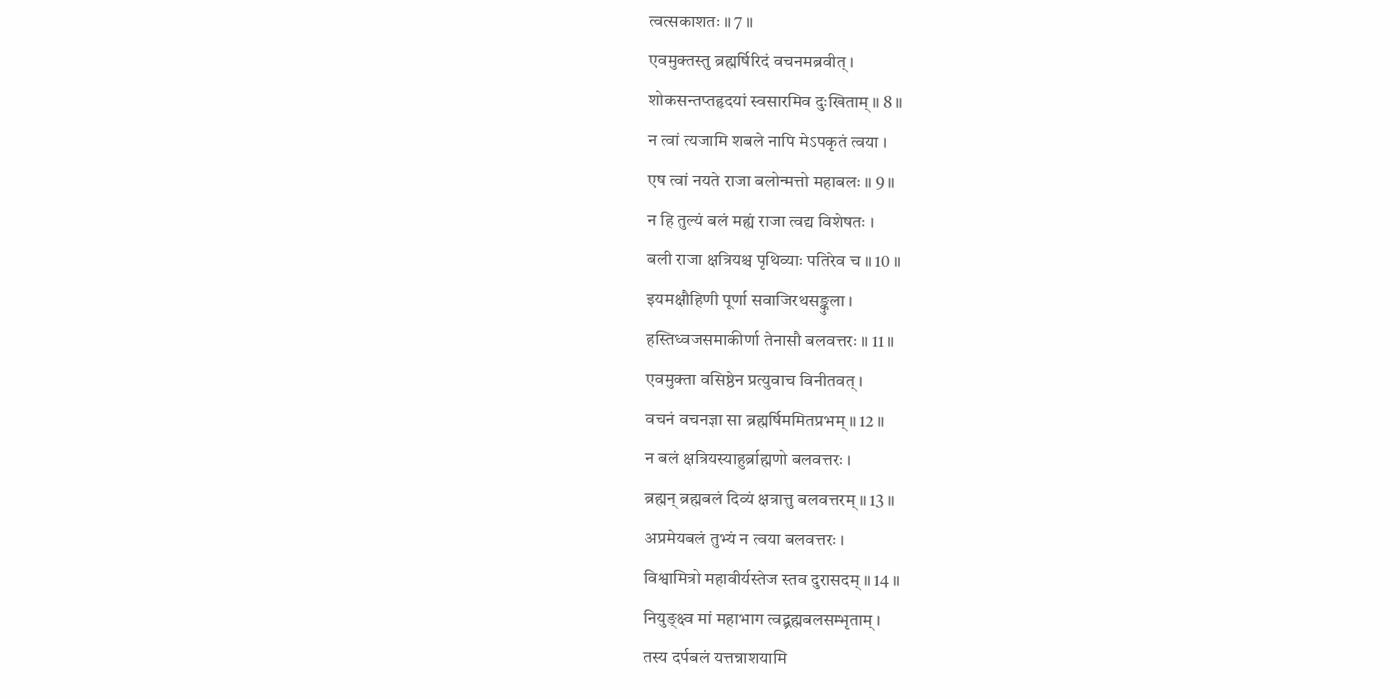त्वत्सकाशतः ॥ 7 ॥
एवमुक्तस्तु ब्रह्मर्षिरिदं वचनमब्रवीत् ।
शोकसन्तप्तहृदयां स्वसारमिव दुःखिताम् ॥ 8 ॥
न त्वां त्यजामि शबले नापि मेऽपकृतं त्वया ।
एष त्वां नयते राजा बलोन्मत्तो महाबलः ॥ 9 ॥
न हि तुल्यं बलं मह्यं राजा त्वद्य विशेषतः ।
बली राजा क्षत्रियश्च पृथिव्याः पतिरेव च ॥ 10 ॥
इयमक्षौहिणी पूर्णा सवाजिरथसङ्कुला ।
हस्तिध्वजसमाकीर्णा तेनासौ बलवत्तरः ॥ 11 ॥
एवमुक्ता वसिष्ठेन प्रत्युवाच विनीतवत् ।
वचनं वचनज्ञा सा ब्रह्मर्षिममितप्रभम् ॥ 12 ॥
न बलं क्षत्रियस्याहुर्ब्राह्मणो बलवत्तरः ।
ब्रह्मन् ब्रह्मबलं दिव्यं क्षत्रात्तु बलवत्तरम् ॥ 13 ॥
अप्रमेयबलं तुभ्यं न त्वया बलवत्तरः ।
विश्वामित्रो महावीर्यस्तेज स्तव दुरासदम् ॥ 14 ॥
नियुङ्क्ष्व मां महाभाग त्वद्ब्रह्मबलसम्भृताम् ।
तस्य दर्पबलं यत्तन्नाशयामि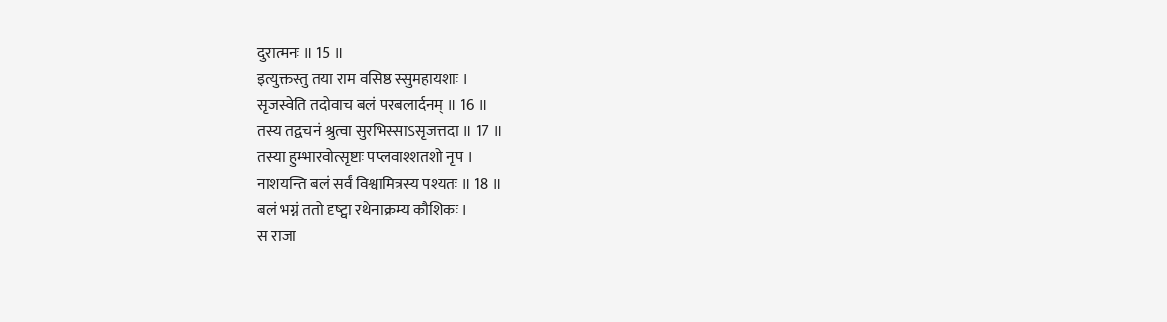दुरात्मनः ॥ 15 ॥
इत्युक्तस्तु तया राम वसिष्ठ स्सुमहायशाः ।
सृजस्वेति तदोवाच बलं परबलार्दनम् ॥ 16 ॥
तस्य तद्वचनं श्रुत्वा सुरभिस्साऽसृजत्तदा ॥ 17 ॥
तस्या हुम्भारवोत्सृष्टाः पप्लवाश्शतशो नृप ।
नाशयन्ति बलं सर्वं विश्वामित्रस्य पश्यतः ॥ 18 ॥
बलं भग्नं ततो दृष्ट्वा रथेनाक्रम्य कौशिकः ।
स राजा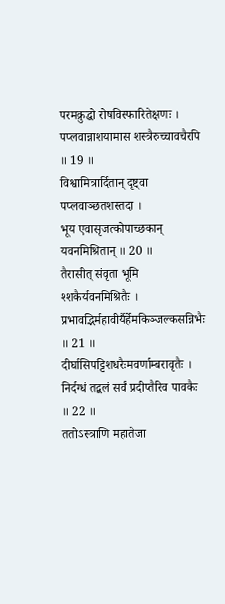परमक्रुद्धो रोषविस्फारितेक्षणः ।
पप्लवान्नाशयामास शस्त्रैरुच्चावचैरपि ॥ 19 ॥
विश्वामित्रार्दितान् दृष्ट्वा पप्लवाञ्छतशस्तदा ।
भूय एवासृजत्कोपाच्छकान् यवनमिश्रितान् ॥ 20 ॥
तैरासीत् संवृता भूमि श्शकैर्यवनमिश्रितैः ।
प्रभावद्भिर्महावीर्यैर्हेमकिञ्जल्कसन्निभैः ॥ 21 ॥
दीर्घासिपट्टिशधरैःमवर्णाम्बरावृतैः ।
निर्दग्धं तद्बलं सर्वं प्रदीप्तैरिव पावकैः ॥ 22 ॥
ततोऽस्त्राणि महातेजा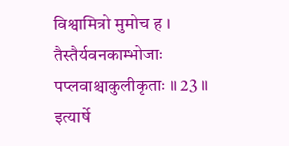विश्वामित्रो मुमोच ह ।
तैस्तैर्यवनकाम्भोजाः पप्लवाश्चाकुलीकृताः ॥ 23 ॥
इत्यार्षे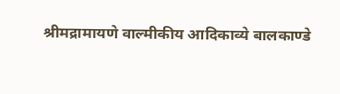श्रीमद्रामायणे वाल्मीकीय आदिकाव्ये बालकाण्डे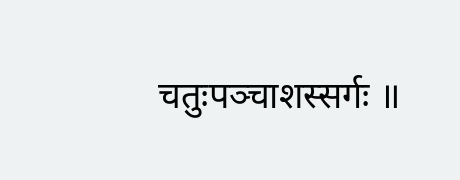चतुःपञ्चाशस्सर्गः ॥